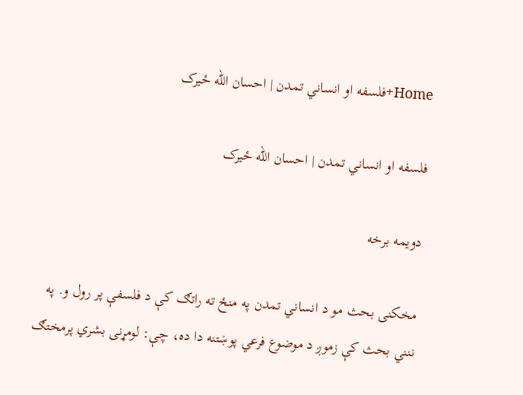Home+فلسفه او انساني تمدن | احسان الله ځيرک

فلسفه او انساني تمدن | احسان الله ځيرک

دویمه برخه

مخکنی بحث مو د انساني تمدن په منځ ته راتګ کې د فلسفې پر رول و. په ننني بحث کې زموږ د موضوع فرعي پوښتنه دا ده، چې: لومړنی بشري پرمختګ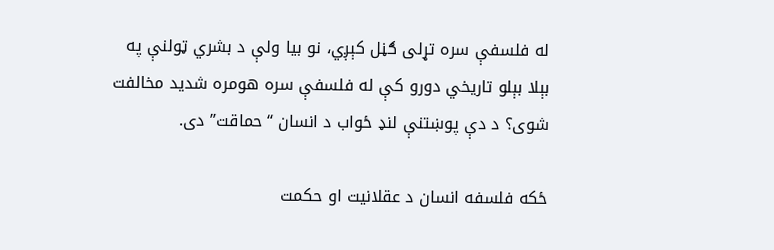له فلسفې سره تړلی ګڼل کېږي، نو بیا ولې د بشري ټولنې په بېلا بېلو تاریخي دورو کې له فلسفې سره هومره شدید مخالفت شوی؟ د دې پوښتنې لنډ ځواب د انسان “حماقت” دی.

ځکه فلسفه انسان د عقلانیت او حکمت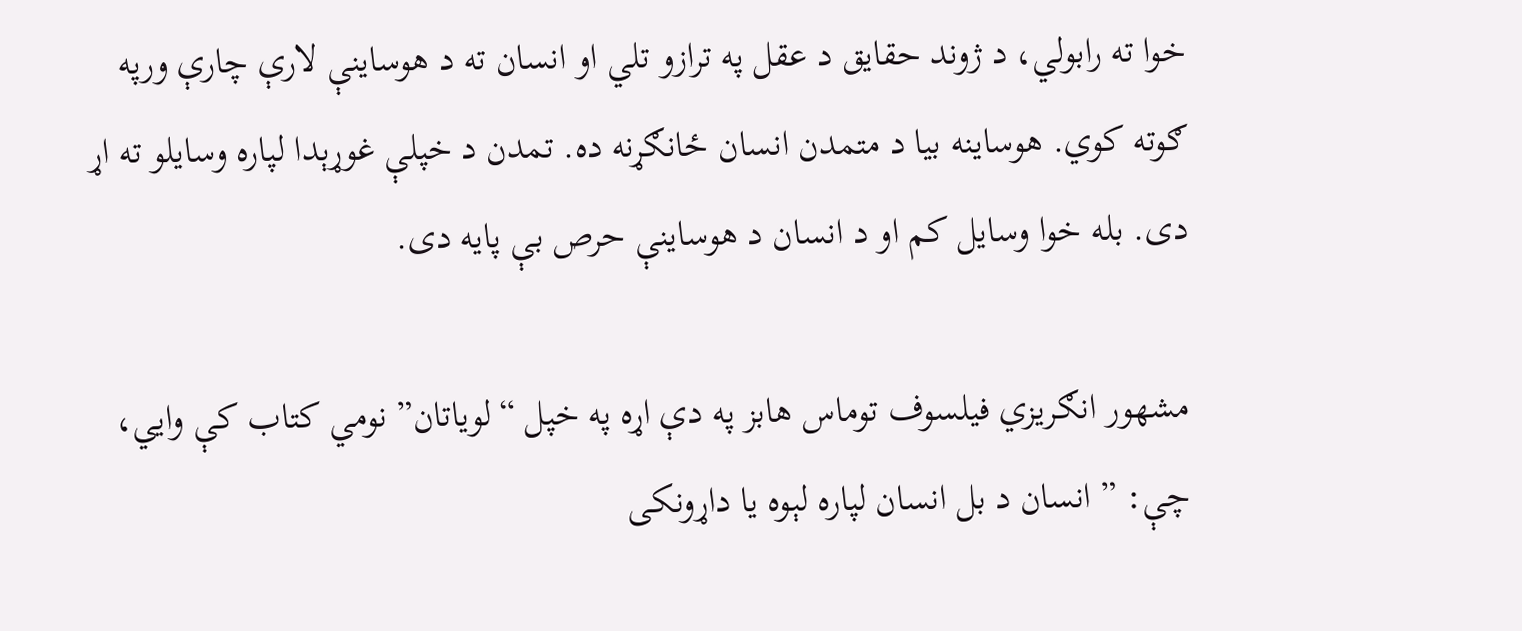خوا ته رابولي، د ژوند حقایق د عقل په ترازو تلي او انسان ته د هوساینې لارې چارې ورپه ګوته کوي. هوساینه بیا د متمدن انسان ځانګړنه ده. تمدن د خپلې غوړېدا لپاره وسایلو ته اړ دی. بله خوا وسایل کم او د انسان د هوساینې حرص بې پایه دی.

مشهور انګریزي فیلسوف توماس هابز په دې اړه په خپل “لویاتان” نومي کتاب کې وایي، چې: ” انسان د بل انسان لپاره لېوه یا داړونکی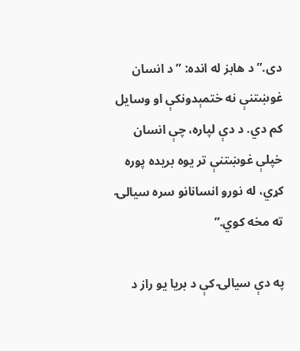دی.” د هابز له انده: ” د انسان غوښتنې نه ختمېدونکې او وسایل کم دي. د دې لپاره، چې انسان خپلې غوښتنې تر یوه بریده پوره کړي، له نورو انسانانو سره سیالۍ ته مخه کوي.”

په دې سیالۍ کې د بریا یو راز د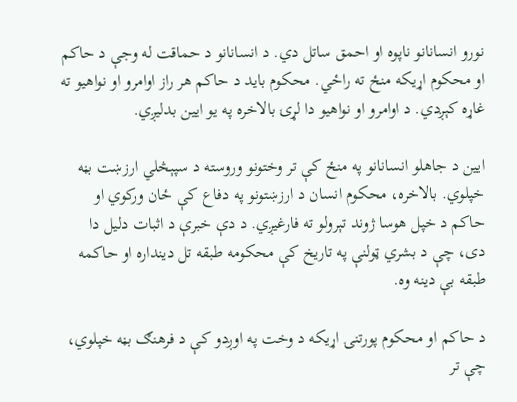نورو انسانانو ناپوه او احمق ساتل دي. د انسانانو د حماقت له وجې د حاکم او محکوم اړیکه منځ ته راځي. محکوم باید د حاکم هر راز اوامرو او نواهیو ته غاړه کېږدي. د اوامرو او نواهیو دا لړۍ بالاخره په یو ایین بدلیږي.

ایین د جاهلو انسانانو په منځ کې تر وختونو وروسته د سپېڅلي ارزښت بڼه خپلوي. بالاخره، محکوم انسان د ارزښتونو په دفاع کې ځان ورکوي او حاکم د خپل هوسا ژوند تېرولو ته فارغیږي. د دې خبرې د اثبات دلیل دا دی، چې د بشري ټولنې په تاریخ کې محکومه طبقه تل دینداره او حاکمه طبقه بې دینه وه.

د حاکم او محکوم پورتنۍ اړیکه د وخت په اوږدو کې د فرهنګ بڼه خپلوي، چې تر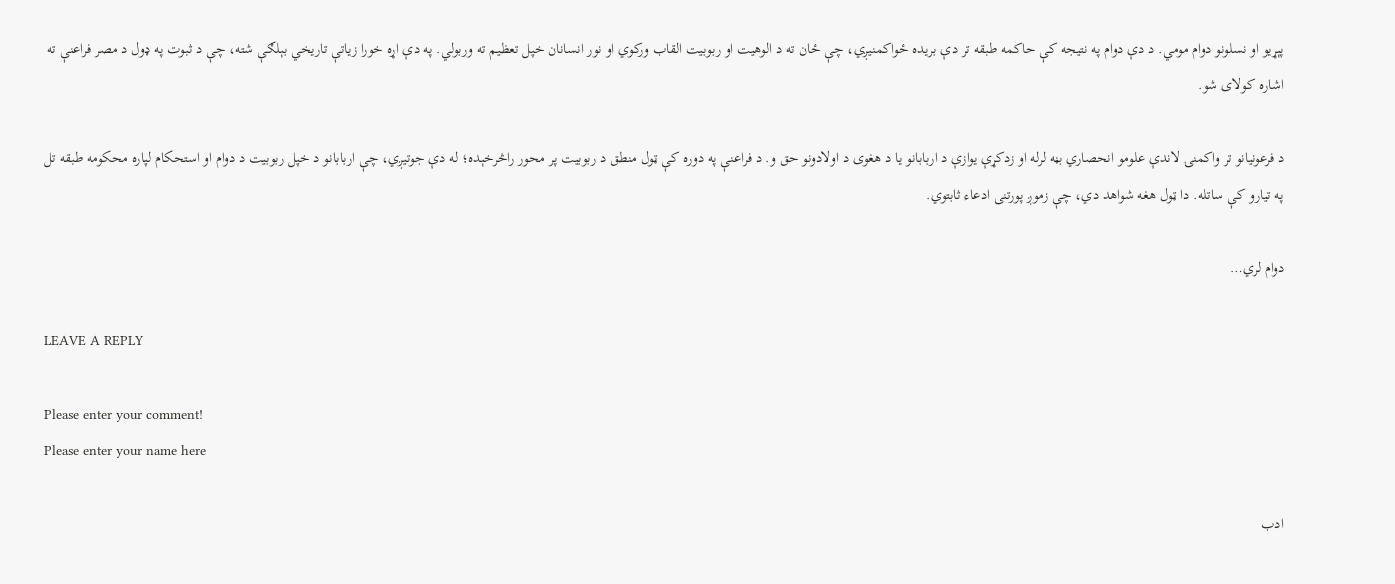پېړیو او نسلونو دوام مومي. د دې دوام په نتیجه کې حاکمه طبقه تر دې بریده ځواکمنیږي، چې ځان ته د الوهیت او ربوبیت القاب ورکوي او نور انسانان خپل تعظیم ته وربولي. په دې اړه خورا زیاتې تاریخي بېلګې شته، چې د ثبوت په ډول د مصر فراعنې ته اشاره کولای شو.

د فرعونیانو تر واکمنۍ لاندې علومو انحصاري بڼه لرله او زدکړې یوازې د اربابانو یا د هغوی د اولادونو حق و. د فراعنې په دوره کې ټول منطق د ربوبیت پر محور راڅرخېده؛ له دې جوتیږي، چې اربابانو د خپل ربوبیت د دوام او استحکام لپاره محکومه طبقه تل په تیارو کې ساتله. دا ټول هغه شواهد دي، چې زموږ پورتنی ادعاء ثابتوي.

دوام لري…

LEAVE A REPLY

Please enter your comment!
Please enter your name here

ادب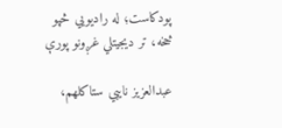پودکاست؛ له رادیويي څپو څخه، تر دیجیتلي غږونو پورې

عبدالعزیز نایبي ستاکلهم،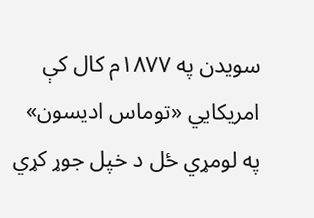سویدن په ۱۸۷۷م کال کې امریکایي «توماس ادیسون» په لومړي ځل د خپل جوړ کړي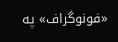«فونوگراف» په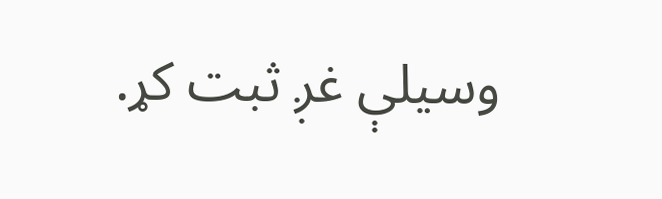وسیلې غږ ثبت کړ.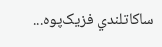ساکاتلندي فزیک‌پوه...